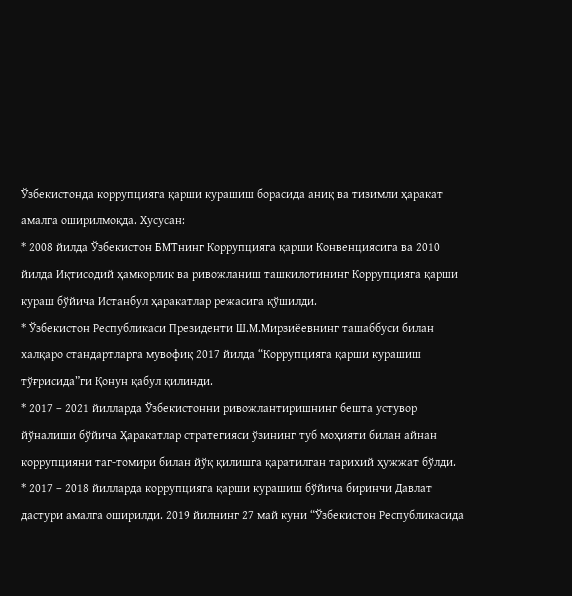Ўзбекистонда коррупцияга қарши курашиш борасида аниқ ва тизимли ҳаракат амалга оширилмоқда. Хусусан:
* 2008 йилда Ўзбекистон БМТнинг Коррупцияга қарши Конвенциясига ва 2010 йилда Иқтисодий ҳамкорлик ва ривожланиш ташкилотининг Коррупцияга қарши кураш бўйича Истанбул ҳаракатлар режасига қўшилди.
* Ўзбекистон Республикаси Президенти Ш.М.Мирзиёевнинг ташаббуси билан халқаро стандартларга мувофиқ 2017 йилда “Коррупцияга қарши курашиш тўғрисида”ги Қонун қабул қилинди.
* 2017 – 2021 йилларда Ўзбекистонни ривожлантиришнинг бешта устувор йўналиши бўйича Ҳаракатлар стратегияси ўзининг туб моҳияти билан айнан коррупцияни таг-томири билан йўқ қилишга қаратилган тарихий ҳужжат бўлди.
* 2017 – 2018 йилларда коррупцияга қарши курашиш бўйича биринчи Давлат дастури амалга оширилди. 2019 йилнинг 27 май куни “Ўзбекистон Республикасида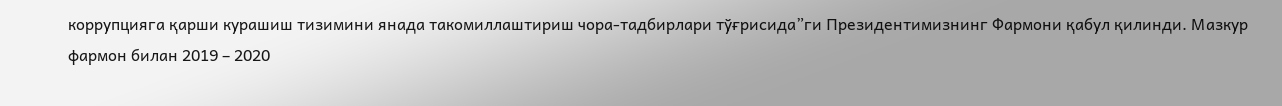коррупцияга қарши курашиш тизимини янада такомиллаштириш чора-тадбирлари тўғрисида”ги Президентимизнинг Фармони қабул қилинди. Мазкур фармон билан 2019 – 2020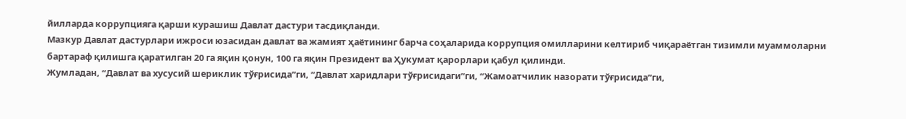йилларда коррупцияга қарши курашиш Давлат дастури тасдиқланди.
Мазкур Давлат дастурлари ижроси юзасидан давлат ва жамият ҳаётининг барча соҳаларида коррупция омилларини келтириб чиқараётган тизимли муаммоларни бартараф қилишга қаратилган 20 га яқин қонун, 100 га яқин Президент ва Ҳукумат қарорлари қабул қилинди.
Жумладан, “Давлат ва хусусий шериклик тўғрисида”ги, “Давлат харидлари тўғрисидаги”ги, “Жамоатчилик назорати тўғрисида”ги,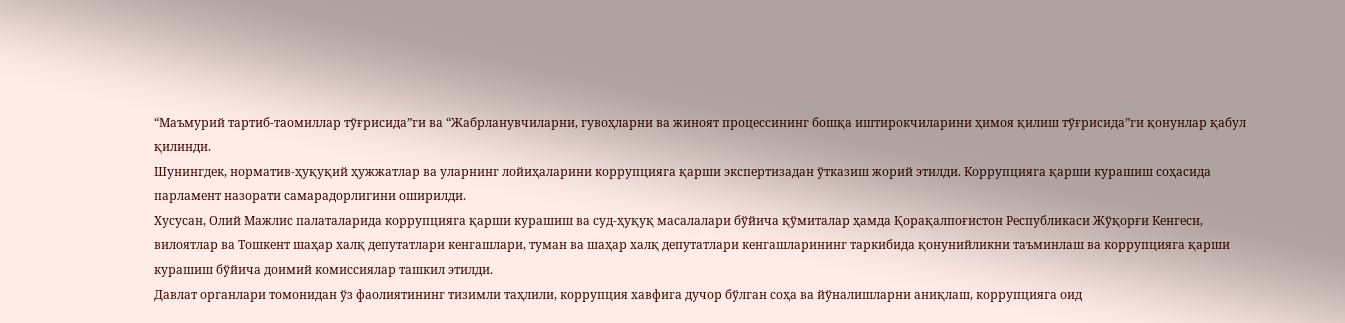“Маъмурий тартиб-таомиллар тўғрисида”ги ва “Жабрланувчиларни, гувоҳларни ва жиноят процессининг бошқа иштирокчиларини ҳимоя қилиш тўғрисида”ги қонунлар қабул қилинди.
Шунингдек, норматив-ҳуқуқий ҳужжатлар ва уларнинг лойиҳаларини коррупцияга қарши экспертизадан ўтказиш жорий этилди. Коррупцияга қарши курашиш соҳасида парламент назорати самарадорлигини оширилди.
Хусусан, Олий Мажлис палаталарида коррупцияга қарши курашиш ва суд-ҳуқуқ масалалари бўйича қўмиталар ҳамда Қорақалпоғистон Республикаси Жўқорғи Кенгеси, вилоятлар ва Тошкент шаҳар халқ депутатлари кенгашлари, туман ва шаҳар халқ депутатлари кенгашларининг таркибида қонунийликни таъминлаш ва коррупцияга қарши курашиш бўйича доимий комиссиялар ташкил этилди.
Давлат органлари томонидан ўз фаолиятининг тизимли таҳлили, коррупция хавфига дучор бўлган соҳа ва йўналишларни аниқлаш, коррупцияга оид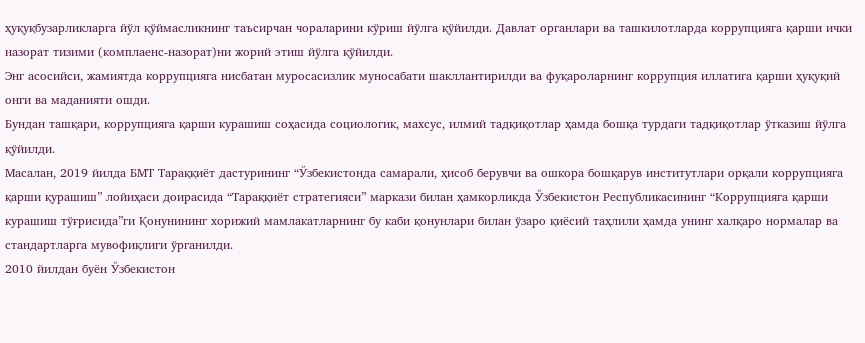ҳуқуқбузарликларга йўл қўймасликнинг таъсирчан чораларини кўриш йўлга қўйилди. Давлат органлари ва ташкилотларда коррупцияга қарши ички назорат тизими (комплаенс-назорат)ни жорий этиш йўлга қўйилди.
Энг асосийси, жамиятда коррупцияга нисбатан муросасизлик муносабати шакллантирилди ва фуқароларнинг коррупция иллатига қарши ҳуқуқий онги ва маданияти ошди.
Бундан ташқари, коррупцияга қарши курашиш соҳасида социологик, махсус, илмий тадқиқотлар ҳамда бошқа турдаги тадқиқотлар ўтказиш йўлга қўйилди.
Масалан, 2019 йилда БМТ Тараққиёт дастурининг “Ўзбекистонда самарали, ҳисоб берувчи ва ошкора бошқарув институтлари орқали коррупцияга қарши қурашиш” лойиҳаси доирасида “Тараққиёт стратегияси” маркази билан ҳамкорликда Ўзбекистон Республикасининг “Коррупцияга қарши курашиш тўғрисида”ги Қонунининг хорижий мамлакатларнинг бу каби қонунлари билан ўзаро қиёсий таҳлили ҳамда унинг халқаро нормалар ва стандартларга мувофиқлиги ўрганилди.
2010 йилдан буён Ўзбекистон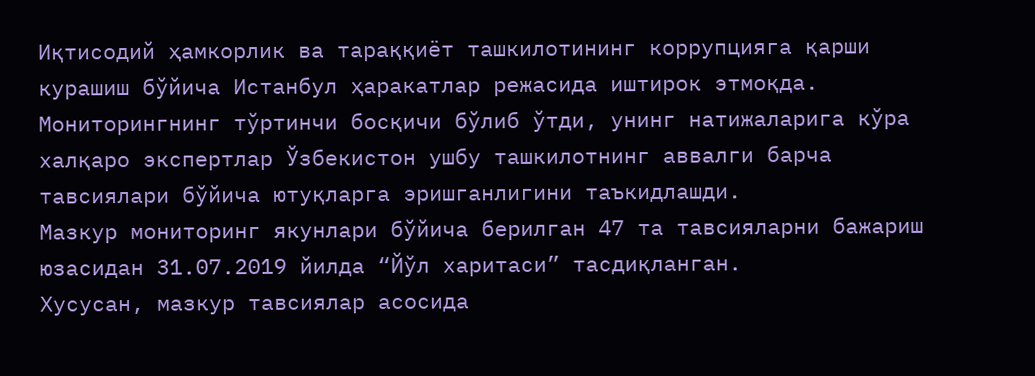Иқтисодий ҳамкорлик ва тараққиёт ташкилотининг коррупцияга қарши курашиш бўйича Истанбул ҳаракатлар режасида иштирок этмоқда. Мониторингнинг тўртинчи босқичи бўлиб ўтди, унинг натижаларига кўра халқаро экспертлар Ўзбекистон ушбу ташкилотнинг аввалги барча тавсиялари бўйича ютуқларга эришганлигини таъкидлашди.
Мазкур мониторинг якунлари бўйича берилган 47 та тавсияларни бажариш юзасидан 31.07.2019 йилда “Йўл харитаси” тасдиқланган.
Хусусан, мазкур тавсиялар асосида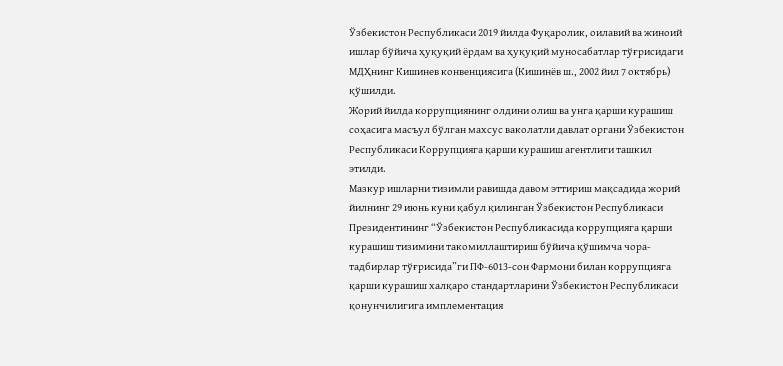Ўзбекистон Республикаси 2019 йилда Фуқаролик, оилавий ва жиноий ишлар бўйича ҳуқуқий ёрдам ва ҳуқуқий муносабатлар тўғрисидаги МДҲнинг Кишинев конвенциясига (Кишинёв ш., 2002 йил 7 октябрь) қўшилди.
Жорий йилда коррупциянинг олдини олиш ва унга қарши курашиш соҳасига масъул бўлган махсус ваколатли давлат органи Ўзбекистон Республикаси Коррупцияга қарши курашиш агентлиги ташкил этилди.
Мазкур ишларни тизимли равишда давом эттириш мақсадида жорий йилнинг 29 июнь куни қабул қилинган Ўзбекистон Республикаси Президентининг “Ўзбекистон Республикасида коррупцияга қарши курашиш тизимини такомиллаштириш бўйича қўшимча чора-тадбирлар тўғрисида”ги ПФ-6013-сон Фармони билан коррупцияга қарши курашиш халқаро стандартларини Ўзбекистон Республикаси қонунчилигига имплементация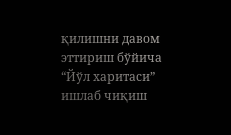қилишни давом эттириш бўйича “Йўл харитаси” ишлаб чиқиш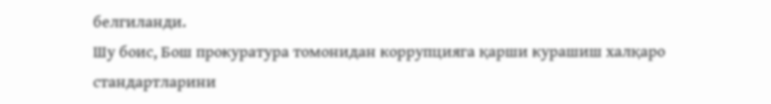белгиланди.
Шу боис, Бош прокуратура томонидан коррупцияга қарши курашиш халқаро стандартларини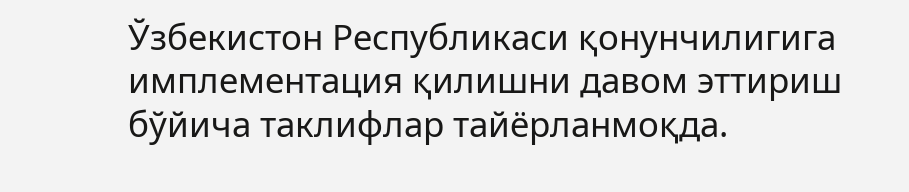Ўзбекистон Республикаси қонунчилигига имплементация қилишни давом эттириш бўйича таклифлар тайёрланмоқда.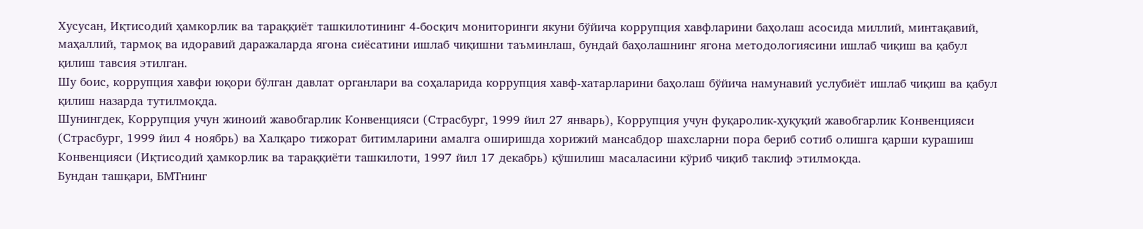Хусусан, Иқтисодий ҳамкорлик ва тараққиёт ташкилотининг 4-босқич мониторинги якуни бўйича коррупция хавфларини баҳолаш асосида миллий, минтақавий, маҳаллий, тармоқ ва идоравий даражаларда ягона сиёсатини ишлаб чиқишни таъминлаш, бундай баҳолашнинг ягона методологиясини ишлаб чиқиш ва қабул қилиш тавсия этилган.
Шу боис, коррупция хавфи юқори бўлган давлат органлари ва соҳаларида коррупция хавф-хатарларини баҳолаш бўйича намунавий услубиёт ишлаб чиқиш ва қабул қилиш назарда тутилмоқда.
Шунингдек, Коррупция учун жиноий жавобгарлик Конвенцияси (Страсбург, 1999 йил 27 январь), Коррупция учун фуқаролик-ҳуқуқий жавобгарлик Конвенцияси (Страсбург, 1999 йил 4 ноябрь) ва Халқаро тижорат битимларини амалга оширишда хорижий мансабдор шахсларни пора бериб сотиб олишга қарши курашиш Конвенцияси (Иқтисодий ҳамкорлик ва тараққиёти ташкилоти, 1997 йил 17 декабрь) қўшилиш масаласини кўриб чиқиб таклиф этилмоқда.
Бундан ташқари, БМТнинг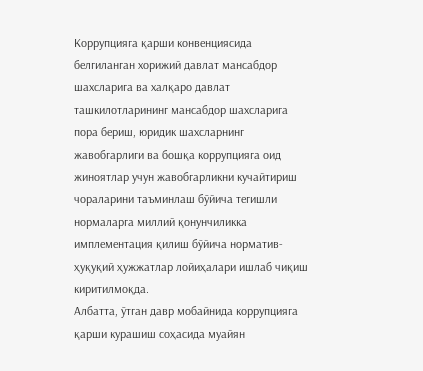Коррупцияга қарши конвенциясида белгиланган хорижий давлат мансабдор шахсларига ва халқаро давлат ташкилотларининг мансабдор шахсларига пора бериш, юридик шахсларнинг жавобгарлиги ва бошқа коррупцияга оид жиноятлар учун жавобгарликни кучайтириш чораларини таъминлаш бўйича тегишли нормаларга миллий қонунчиликка имплементация қилиш бўйича норматив-ҳуқуқий ҳужжатлар лойиҳалари ишлаб чиқиш киритилмоқда.
Албатта, ўтган давр мобайнида коррупцияга қарши курашиш соҳасида муайян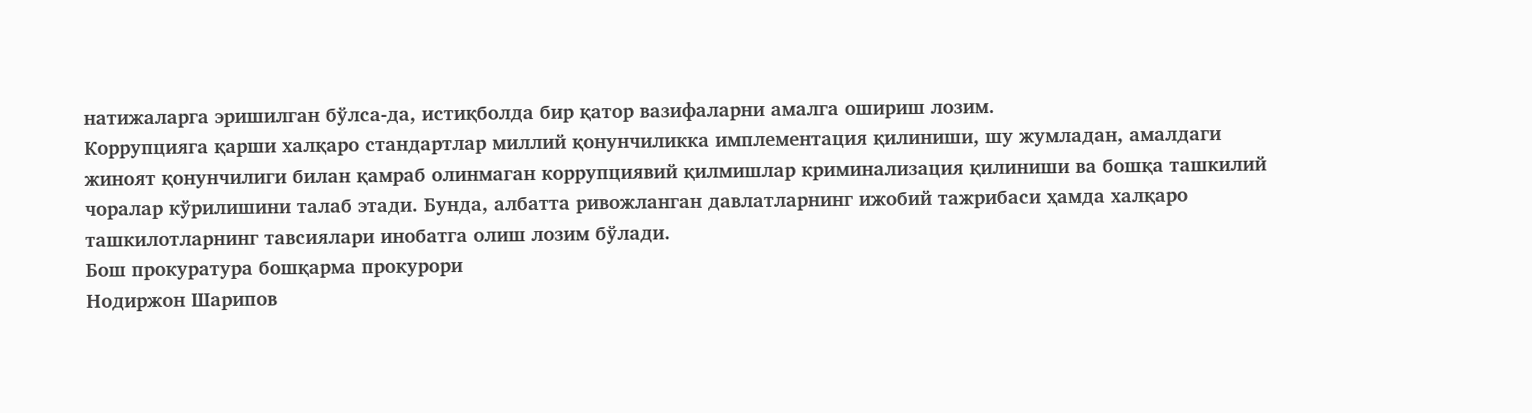натижаларга эришилган бўлса-да, истиқболда бир қатор вазифаларни амалга ошириш лозим.
Коррупцияга қарши халқаро стандартлар миллий қонунчиликка имплементация қилиниши, шу жумладан, амалдаги жиноят қонунчилиги билан қамраб олинмаган коррупциявий қилмишлар криминализация қилиниши ва бошқа ташкилий чоралар кўрилишини талаб этади. Бунда, албатта ривожланган давлатларнинг ижобий тажрибаси ҳамда халқаро ташкилотларнинг тавсиялари инобатга олиш лозим бўлади.
Бош прокуратура бошқарма прокурори
Нодиржон Шарипов